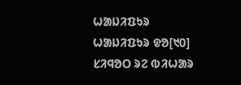ᱦᱟᱡᱤᱯᱩᱨ
ᱦᱟᱡᱤᱯᱩᱨ ᱫᱚ[᱑᱐] ᱥᱤᱧᱚᱛ ᱨᱮ ᱵᱤᱦᱟᱨ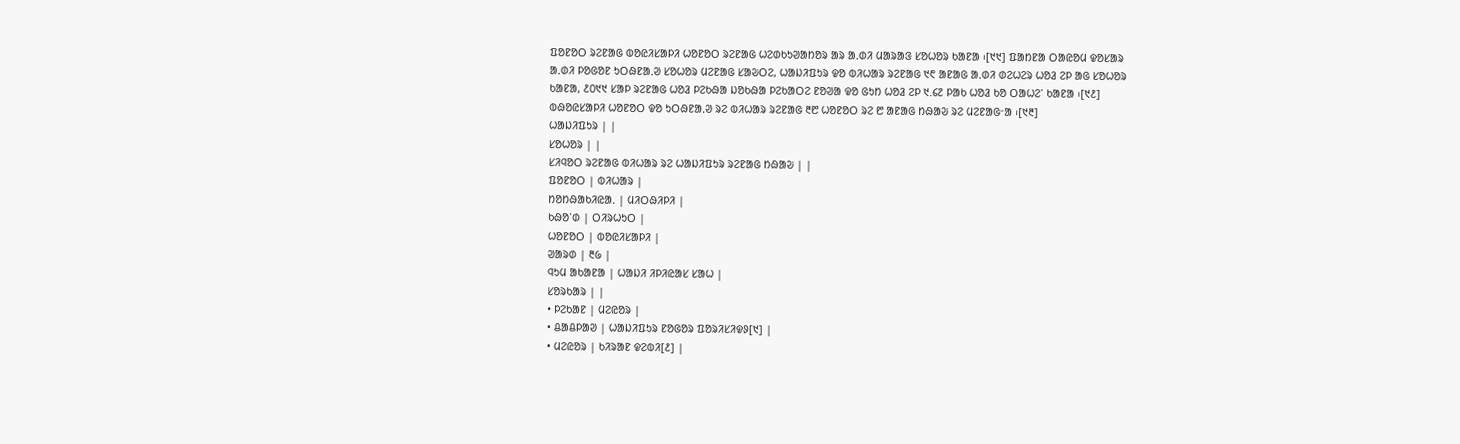ᱯᱚᱱᱚᱛ ᱨᱮᱱᱟᱜ ᱵᱚᱭᱤᱥᱟᱞᱤ ᱦᱚᱱᱚᱛ ᱨᱮᱱᱟᱜ ᱦᱮᱰᱠᱩᱣᱟᱴᱚᱨ ᱟᱨ ᱟᱹᱰᱤ ᱢᱟᱨᱟᱝ ᱥᱚᱦᱚᱨ ᱠᱟᱱᱟ ᱾[᱑᱑] ᱯᱟᱴᱱᱟ ᱛᱟᱭᱚᱢ ᱫᱚᱥᱟᱨ ᱟᱹᱰᱤ ᱞᱚᱜᱚᱱ ᱩᱛᱷᱱᱟᱹᱣ ᱥᱚᱦᱚᱨ ᱢᱮᱱᱟᱜ ᱥᱟᱶᱛᱮ, ᱦᱟᱡᱤᱯᱩᱨ ᱫᱚ ᱵᱤᱦᱟᱨ ᱨᱮᱱᱟᱜ ᱑᱖ ᱟᱱᱟᱜ ᱟᱹᱰᱤ ᱰᱮᱦᱮᱨ ᱦᱚᱲ ᱮᱞ ᱟᱜ ᱥᱚᱦᱚᱨ ᱠᱟᱱᱟ, ᱒᱐᱑᱑ ᱥᱟᱞ ᱨᱮᱱᱟᱜ ᱦᱚᱲ ᱞᱮᱠᱷᱟ ᱡᱚᱠᱷᱟ ᱞᱮᱠᱟᱛᱮ ᱱᱚᱣᱟ ᱫᱚ ᱜᱩᱴ ᱦᱚᱲ ᱮᱞ ᱑.᱔᱗ ᱞᱟᱠ ᱦᱚᱲ ᱠᱚ ᱛᱟᱦᱮᱸ ᱠᱟᱱᱟ ᱾[᱑᱒] ᱵᱷᱚᱭᱥᱟᱞᱤ ᱦᱚᱱᱚᱛ ᱫᱚ ᱩᱛᱷᱱᱟᱹᱣ ᱨᱮ ᱵᱤᱦᱟᱨ ᱨᱮᱱᱟᱜ ᱓᱘ ᱦᱚᱱᱚᱛ ᱨᱮ ᱘ ᱟᱱᱟᱜ ᱴᱷᱟᱶ ᱨᱮ ᱢᱮᱱᱟᱜᱼᱟ ᱾[᱑᱓]
ᱦᱟᱡᱤᱯᱩᱨ | |
ᱥᱚᱦᱚᱨ | |
ᱥᱤᱧᱚᱛ ᱨᱮᱱᱟᱜ ᱵᱤᱦᱟᱨ ᱨᱮ ᱦᱟᱡᱤᱯᱩᱨ ᱨᱮᱱᱟᱜ ᱴᱷᱟᱶ | |
ᱯᱚᱱᱚᱛ | ᱵᱤᱦᱟᱨ |
ᱴᱚᱴᱷᱟᱠᱤᱭᱟᱹ | ᱢᱤᱛᱷᱤᱞᱤ |
ᱠᱷᱚᱸᱰ | ᱛᱤᱨᱦᱩᱛ |
ᱦᱚᱱᱚᱛ | ᱵᱚᱭᱤᱥᱟᱞᱤ |
ᱣᱟᱨᱰ | ᱓᱙ |
ᱧᱩᱢ ᱟᱠᱟᱱᱟ | ᱦᱟᱡᱤ ᱤᱞᱤᱭᱟᱥ ᱥᱟᱦ |
ᱥᱚᱨᱠᱟᱨ | |
• ᱞᱮᱠᱟᱱ | ᱢᱮᱭᱚᱨ |
• ᱪᱟᱪᱞᱟᱣ | ᱦᱟᱡᱤᱯᱩᱨ ᱱᱚᱜᱚᱨ ᱯᱚᱨᱤᱥᱤᱫᱽ[᱑] |
• ᱢᱮᱭᱚᱨ | ᱠᱤᱨᱟᱱ ᱫᱮᱵᱤ[᱒] |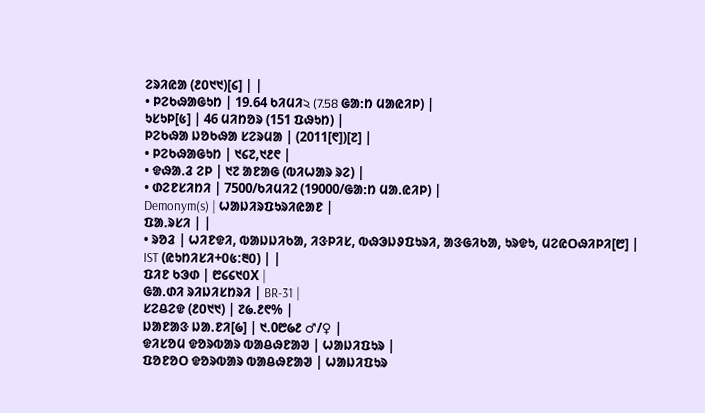ᱮᱨᱤᱭᱟ (᱒᱐᱑᱑)[᱔] | |
• ᱞᱮᱠᱷᱟᱜᱩᱴ | 19.64 ᱠᱤᱢᱤ২ (7.58 ᱜᱟᱺᱴ ᱢᱟᱭᱤᱞ) |
ᱩᱥᱩᱞ[᱕] | 46 ᱢᱤᱴᱚᱨ (151 ᱯᱷᱩᱴ) |
ᱞᱮᱠᱷᱟ ᱡᱚᱠᱷᱟ ᱥᱮᱨᱢᱟ | (2011[᱖])[᱗] |
• ᱞᱮᱠᱷᱟᱜᱩᱴ | ᱑᱔᱗,᱑᱒᱖ |
• ᱫᱷᱟᱹᱲ ᱮᱞ | ᱑᱗ ᱟᱱᱟᱜ (ᱵᱤᱦᱟᱨ ᱨᱮ) |
• ᱰᱮᱱᱥᱤᱴᱤ | 7500/ᱠᱤᱢᱤ2 (19000/ᱜᱟᱺᱴ ᱢᱟᱹᱭᱤᱞ) |
Demonym(s) | ᱦᱟᱡᱤᱨᱯᱩᱨᱤᱭᱟᱱ |
ᱯᱟᱹᱨᱥᱤ | |
• ᱨᱚᱲ | ᱦᱤᱱᱫᱤ, ᱵᱟᱡᱡᱤᱠᱟ, ᱤᱝᱞᱤᱥ, ᱵᱷᱳᱡᱽᱯᱩᱨᱤ, ᱟᱝᱜᱤᱠᱟ, ᱩᱨᱫᱩ, ᱢᱮᱭᱛᱷᱤᱞᱤ[᱘] |
IST (ᱭᱩᱴᱤᱥᱤ+᱐᱕:᱓᱐) | |
ᱯᱤᱱ ᱠᱳᱰ | ᱘᱔᱔᱑᱐X |
ᱜᱟᱹᱰᱤ ᱨᱤᱡᱤᱥᱴᱨᱤ | BR-31 |
ᱥᱮᱪᱮᱫ (᱒᱐᱑᱑) | ᱗᱙.᱒᱖% |
ᱡᱟᱱᱟᱝ ᱡᱟᱹᱱᱤ[᱙] | ᱑.0᱘᱙᱒ ♂/♀ |
ᱫᱤᱥᱚᱢ ᱫᱚᱨᱵᱟᱨ ᱵᱟᱪᱷᱱᱟᱣ | ᱦᱟᱡᱤᱯᱩᱨ |
ᱯᱚᱱᱚᱛ ᱫᱚᱨᱵᱟᱨ ᱵᱟᱪᱷᱱᱟᱣ | ᱦᱟᱡᱤᱯᱩᱨ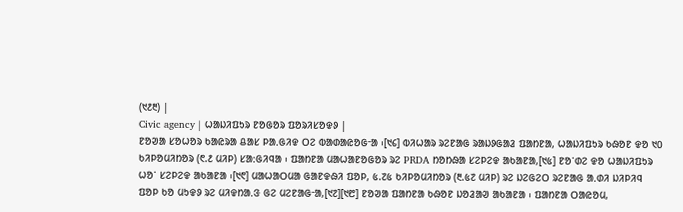(᱑᱒᱓) |
Civic agency | ᱦᱟᱡᱤᱯᱩᱨ ᱱᱚᱜᱚᱨ ᱯᱚᱨᱤᱥᱚᱫᱽ |
ᱱᱚᱣᱟ ᱥᱚᱦᱚᱨ ᱠᱟᱭᱨᱟ ᱪᱟᱥ ᱞᱟᱹᱜᱤᱫ ᱛᱮ ᱵᱟᱰᱟᱭᱚᱜᱼᱟ ᱾[᱑᱔] ᱵᱤᱦᱟᱨ ᱨᱮᱱᱟᱜ ᱨᱟᱡᱽᱜᱟᱲ ᱯᱟᱴᱱᱟ, ᱦᱟᱡᱤᱯᱩᱨ ᱠᱷᱚᱱ ᱫᱚ ᱑᱐ ᱠᱤᱞᱚᱢᱤᱴᱚᱨ (᱖.᱒ ᱢᱤᱞ) ᱥᱟᱺᱜᱤᱧᱟ ᱾ ᱯᱟᱴᱱᱟ ᱢᱟᱦᱟᱱᱚᱜᱚᱨ ᱨᱮ PRDA ᱴᱚᱴᱷᱟ ᱥᱮᱞᱮᱫ ᱟᱠᱟᱱᱟ,[᱑᱕] ᱱᱚᱸᱰᱮ ᱫᱚ ᱦᱟᱡᱤᱯᱩᱨ ᱦᱚᱸ ᱥᱮᱞᱮᱫ ᱟᱠᱟᱱᱟ ᱾[᱑᱖] ᱢᱟᱦᱟᱛᱢᱟ ᱜᱟᱱᱫᱷᱤ ᱯᱚᱞ, ᱕.᱗᱕ ᱠᱤᱞᱚᱢᱤᱴᱚᱨ (᱓.᱕᱗ ᱢᱤᱞ) ᱨᱮ ᱡᱮᱜᱮᱛ ᱨᱮᱱᱟᱜ ᱟᱹᱰᱤ ᱡᱤᱞᱤᱧ ᱯᱚᱞ ᱠᱚ ᱢᱩᱫᱽ ᱨᱮ ᱢᱤᱫᱴᱟᱹᱝ ᱜᱮ ᱢᱮᱱᱟᱜᱼᱟ,[᱑᱗][᱑᱘] ᱱᱚᱣᱟ ᱯᱟᱴᱱᱟ ᱠᱷᱚᱱ ᱡᱚᱲᱟᱣ ᱟᱠᱟᱱᱟ ᱾ ᱯᱟᱴᱱᱟ ᱛᱟᱭᱚᱢ,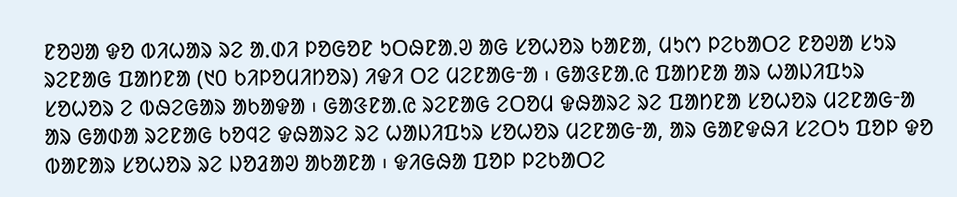ᱱᱚᱣᱟ ᱫᱚ ᱵᱤᱦᱟᱨ ᱨᱮ ᱟᱹᱰᱤ ᱞᱚᱜᱚᱱ ᱩᱛᱷᱱᱟᱹᱣ ᱟᱜ ᱥᱚᱦᱚᱨ ᱠᱟᱱᱟ, ᱢᱩᱬ ᱞᱮᱠᱟᱛᱮ ᱱᱚᱣᱟ ᱥᱩᱨ ᱨᱮᱱᱟᱜ ᱯᱟᱴᱱᱟ (᱑᱐ ᱠᱤᱞᱚᱢᱤᱴᱚᱨ) ᱤᱫᱤ ᱛᱮ ᱢᱮᱱᱟᱜᱼᱟ ᱾ ᱜᱟᱝᱱᱟᱹᱭ ᱯᱟᱴᱱᱟ ᱟᱨ ᱦᱟᱡᱤᱯᱩᱨ ᱥᱚᱦᱚᱨ ᱮ ᱵᱷᱮᱜᱟᱨ ᱟᱠᱟᱫᱟ ᱾ ᱜᱟᱝᱱᱟᱹᱭ ᱨᱮᱱᱟᱜ ᱮᱛᱚᱢ ᱫᱷᱟᱨᱮ ᱨᱮ ᱯᱟᱴᱱᱟ ᱥᱚᱦᱚᱨ ᱢᱮᱱᱟᱜᱼᱟ ᱟᱨ ᱜᱟᱰᱟ ᱨᱮᱱᱟᱜ ᱠᱚᱧᱮ ᱫᱷᱟᱨᱮ ᱨᱮ ᱦᱟᱡᱤᱯᱩᱨ ᱥᱚᱦᱚᱨ ᱢᱮᱱᱟᱜᱼᱟ, ᱟᱨ ᱜᱟᱱᱫᱷᱤ ᱥᱮᱛᱩ ᱯᱚᱞ ᱫᱚ ᱵᱟᱱᱟᱨ ᱥᱚᱦᱚᱨ ᱨᱮ ᱡᱚᱲᱟᱣ ᱟᱠᱟᱱᱟ ᱾ ᱫᱤᱜᱷᱟ ᱯᱚᱞ ᱞᱮᱠᱟᱛᱮ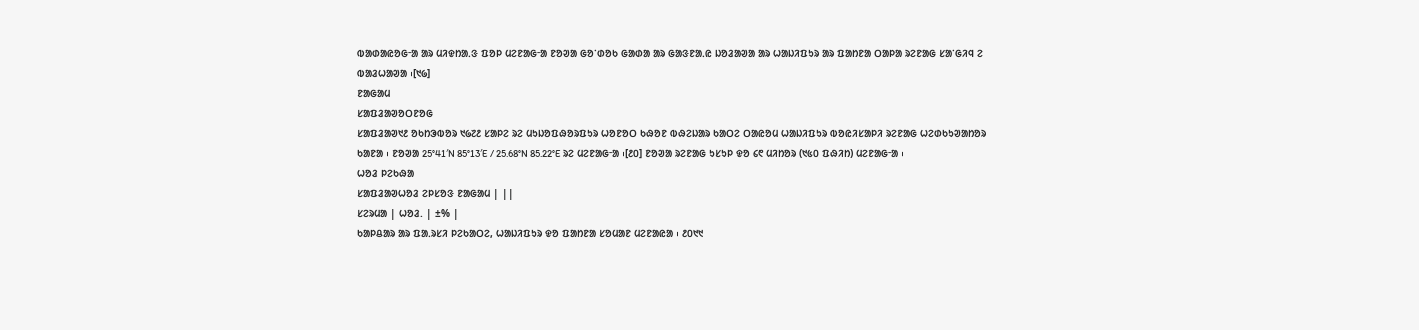ᱵᱟᱰᱟᱭᱚᱜᱼᱟ ᱟᱨ ᱢᱤᱫᱴᱟᱹᱝ ᱯᱚᱞ ᱢᱮᱱᱟᱜᱼᱟ ᱱᱚᱣᱟ ᱜᱚᱸᱰᱚᱠ ᱜᱟᱰᱟ ᱟᱨ ᱜᱟᱝᱱᱟᱹᱭ ᱡᱚᱲᱟᱣᱟ ᱟᱨ ᱦᱟᱡᱤᱯᱩᱨ ᱟᱨ ᱯᱟᱴᱱᱟ ᱛᱟᱞᱟ ᱨᱮᱱᱟᱜ ᱥᱟᱸᱜᱤᱧ ᱮ ᱵᱟᱲᱦᱟᱣᱟ ᱾[᱑᱙]
ᱱᱟᱜᱟᱢ
ᱥᱟᱯᱲᱟᱣᱚᱛᱱᱚᱜ
ᱥᱟᱯᱲᱟᱣ᱑᱒ ᱚᱠᱴᱳᱵᱚᱨ ᱑᱙᱗᱒ ᱥᱟᱞᱮ ᱨᱮ ᱢᱩᱡᱚᱯᱷᱚᱨᱯᱩᱨ ᱦᱚᱱᱚᱛ ᱠᱷᱚᱱ ᱵᱷᱮᱡᱟᱨ ᱠᱟᱛᱮ ᱛᱟᱭᱚᱢ ᱦᱟᱡᱤᱯᱩᱨ ᱵᱚᱭᱤᱥᱟᱞᱤ ᱨᱮᱱᱟᱜ ᱦᱮᱰᱠᱩᱣᱟᱴᱚᱨ ᱠᱟᱱᱟ ᱾ ᱱᱚᱣᱟ 25°41′N 85°13′E / 25.68°N 85.22°E ᱨᱮ ᱢᱮᱱᱟᱜᱼᱟ ᱾[᱒᱐] ᱱᱚᱣᱟ ᱨᱮᱱᱟᱜ ᱩᱥᱩᱞ ᱫᱚ ᱔᱖ ᱢᱤᱴᱚᱨ (᱑᱕᱐ ᱯᱷᱤᱴ) ᱢᱮᱱᱟᱜᱼᱟ ᱾
ᱦᱚᱲ ᱞᱮᱠᱷᱟ
ᱥᱟᱯᱲᱟᱣᱦᱚᱲ ᱮᱞᱥᱚᱝ ᱱᱟᱜᱟᱢ | ||
ᱥᱮᱨᱢᱟ | ᱦᱚᱲ. | ±% |
ᱠᱟᱞᱪᱟᱨ ᱟᱨ ᱯᱟᱹᱨᱥᱤ ᱞᱮᱠᱟᱛᱮ, ᱦᱟᱡᱤᱯᱩᱨ ᱫᱚ ᱯᱟᱴᱱᱟ ᱥᱚᱢᱟᱱ ᱢᱮᱱᱟᱭᱟ ᱾ ᱒᱐᱑᱑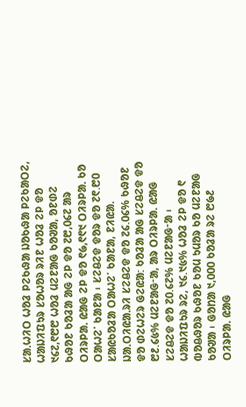ᱥᱟᱹᱦᱤᱛ ᱦᱚᱲ ᱞᱮᱠᱷᱟ ᱡᱚᱠᱷᱟ ᱞᱮᱠᱟᱛᱮ, ᱦᱟᱡᱤᱯᱩᱨ ᱥᱚᱦᱚᱨ ᱨᱤᱱ ᱦᱚᱲ ᱮᱞ ᱫᱚ ᱑᱔᱗,᱖᱘᱘ ᱦᱚᱲ ᱢᱮᱱᱟᱜ ᱠᱚᱣᱟ, ᱚᱱᱰᱮ ᱠᱷᱚᱱ ᱠᱚᱲᱟ ᱟᱜ ᱮᱞ ᱫᱚ ᱗᱘,᱐᱔᱗ ᱟᱨ ᱛᱤᱨᱞᱟᱹ ᱭᱟᱜ ᱮᱞ ᱫᱚ ᱖᱙,᱖᱖᱑ ᱛᱤᱨᱞᱟᱹ ᱠᱚ ᱛᱟᱦᱮᱸ ᱠᱟᱱᱟ ᱾ ᱥᱮᱪᱮᱫ ᱫᱚᱨ ᱫᱚ ᱗᱖.᱘᱐ ᱥᱟᱭᱠᱚᱲᱟ ᱛᱟᱦᱮᱸ ᱠᱟᱱᱟ, ᱱᱤᱭᱟᱹ ᱡᱟᱹᱛᱤᱭᱟᱹᱨᱤ ᱥᱮᱪᱮᱫ ᱫᱚ ᱗᱔.᱐᱔% ᱠᱷᱚᱱ ᱫᱚ ᱰᱮᱦᱮᱨ ᱜᱮᱭᱟ: ᱠᱚᱲᱟ ᱟᱜ ᱥᱮᱪᱮᱫ ᱫᱚ ᱘᱒.᱔᱕% ᱢᱮᱱᱟᱜᱼᱟ, ᱟᱨ ᱛᱤᱨᱞᱟᱹ ᱭᱟᱜ ᱥᱮᱪᱮᱫ ᱫᱚ ᱗᱐.᱔᱗% ᱢᱮᱱᱟᱜᱼᱟ ᱾ ᱦᱟᱡᱤᱯᱩᱨ ᱨᱮ, ᱑᱔.᱑᱕% ᱦᱚᱲ ᱮᱞ ᱫᱚ ᱖ ᱵᱚᱪᱷᱚᱨ ᱠᱷᱚᱱ ᱠᱚᱢ ᱩᱢᱚᱨ ᱠᱚ ᱢᱮᱱᱟᱜ ᱠᱚᱣᱟ ᱾ ᱜᱚᱴᱟ ᱑,᱐᱐᱐ ᱠᱚᱲᱟ ᱨᱮ ᱘᱙᱒ ᱛᱤᱨᱞᱟᱹ ᱭᱟᱜ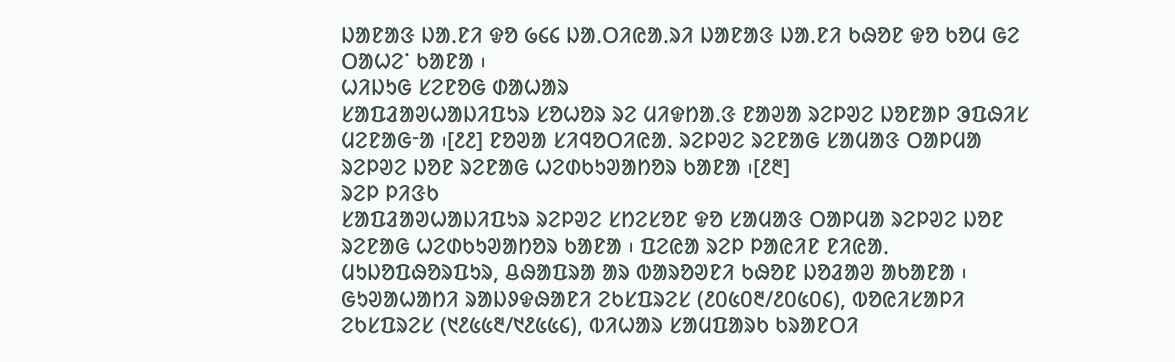ᱡᱟᱱᱟᱝ ᱡᱟᱹᱱᱤ ᱫᱚ ᱙᱔᱔ ᱡᱟᱹᱛᱤᱭᱟᱹᱨᱤ ᱡᱟᱱᱟᱝ ᱡᱟᱹᱱᱤ ᱠᱷᱚᱱ ᱫᱚ ᱠᱚᱢ ᱜᱮ ᱛᱟᱦᱮᱸ ᱠᱟᱱᱟ ᱾
ᱦᱤᱡᱩᱜ ᱥᱮᱱᱚᱜ ᱰᱟᱦᱟᱨ
ᱥᱟᱯᱲᱟᱣᱦᱟᱡᱤᱯᱩᱨ ᱥᱚᱦᱚᱨ ᱨᱮ ᱢᱤᱫᱴᱟᱹᱝ ᱱᱟᱣᱟ ᱨᱮᱞᱣᱮ ᱡᱚᱱᱟᱞ ᱳᱯᱷᱤᱥ ᱢᱮᱱᱟᱜᱼᱟ ᱾[᱒᱒] ᱱᱚᱣᱟ ᱥᱤᱧᱚᱛᱤᱭᱟᱹ ᱨᱮᱞᱣᱮ ᱨᱮᱱᱟᱜ ᱥᱟᱢᱟᱝ ᱛᱟᱞᱢᱟ ᱨᱮᱞᱣᱮ ᱡᱚᱱ ᱨᱮᱱᱟᱜ ᱦᱮᱰᱠᱩᱣᱟᱴᱚᱨ ᱠᱟᱱᱟ ᱾[᱒᱓]
ᱨᱮᱞ ᱞᱤᱝᱠ
ᱥᱟᱯᱲᱟᱣᱦᱟᱡᱤᱯᱩᱨ ᱨᱮᱞᱣᱮ ᱥᱴᱮᱥᱚᱱ ᱫᱚ ᱥᱟᱢᱟᱝ ᱛᱟᱞᱢᱟ ᱨᱮᱞᱣᱮ ᱡᱚᱱ ᱨᱮᱱᱟᱜ ᱦᱮᱰᱠᱩᱣᱟᱴᱚᱨ ᱠᱟᱱᱟ ᱾ ᱯᱮᱭᱟ ᱨᱮᱞ ᱞᱟᱭᱤᱱ ᱱᱤᱭᱟᱹ ᱢᱩᱡᱚᱯᱷᱚᱨᱯᱩᱨ, ᱪᱷᱟᱯᱨᱟ ᱟᱨ ᱵᱟᱨᱚᱣᱱᱤ ᱠᱷᱚᱱ ᱡᱚᱲᱟᱣ ᱟᱠᱟᱱᱟ ᱾ ᱜᱩᱣᱟᱦᱟᱴᱤ ᱨᱟᱡᱽᱫᱷᱟᱱᱤ ᱮᱠᱥᱯᱨᱮᱥ (᱒᱐᱕᱐᱓/᱒᱐᱕᱐᱔), ᱵᱚᱭᱤᱥᱟᱞᱤ ᱮᱠᱥᱯᱨᱮᱥ (᱑᱒᱕᱕᱓/᱑᱒᱕᱕᱔), ᱵᱤᱦᱟᱨ ᱥᱟᱢᱯᱟᱨᱠ ᱠᱨᱟᱱᱛᱤ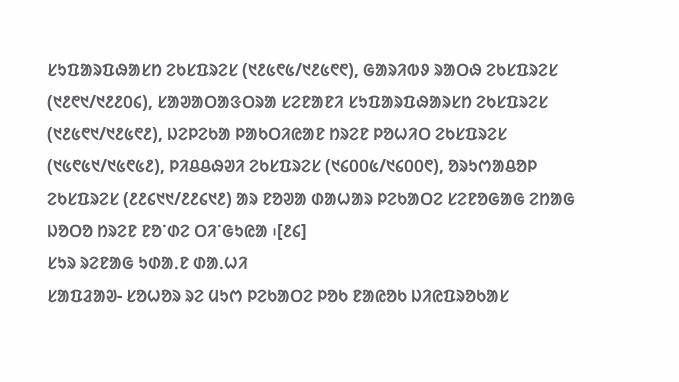ᱥᱩᱯᱟᱨᱯᱷᱟᱥᱴ ᱮᱠᱥᱯᱨᱮᱥ (᱑᱒᱕᱖᱕/᱑᱒᱕᱖᱖), ᱜᱟᱨᱤᱵᱽ ᱨᱟᱛᱷ ᱮᱠᱥᱯᱨᱮᱥ (᱑᱒᱖᱑/᱑᱒᱒᱐᱔), ᱥᱟᱣᱟᱛᱟᱝᱛᱨᱟ ᱥᱮᱱᱟᱱᱤ ᱥᱩᱯᱟᱨᱯᱷᱟᱨᱥᱴ ᱮᱠᱥᱯᱨᱮᱥ (᱑᱒᱕᱖᱑/᱑᱒᱕᱖᱒), ᱡᱮᱞᱮᱠᱟ ᱞᱟᱠᱛᱤᱭᱟᱱ ᱴᱨᱮᱱ ᱞᱚᱦᱤᱛ ᱮᱠᱥᱯᱨᱮᱥ (᱑᱕᱖᱕᱑/᱑᱕᱖᱕᱒), ᱞᱤᱪᱪᱷᱣᱤ ᱮᱠᱥᱯᱨᱮᱥ (᱑᱔᱐᱐᱕/᱑᱔᱐᱐᱖), ᱚᱨᱩᱬᱟᱪᱚᱞ ᱮᱠᱥᱯᱨᱮᱥ (᱒᱒᱔᱑᱑/᱒᱒᱔᱑᱒) ᱟᱨ ᱱᱚᱣᱟ ᱰᱟᱦᱟᱨ ᱞᱮᱠᱟᱛᱮ ᱥᱮᱱᱚᱜᱟᱜ ᱮᱴᱟᱜ ᱡᱚᱛᱚ ᱴᱨᱮᱱ ᱱᱚᱸᱰᱮ ᱛᱤᱸᱜᱩᱭᱟ ᱾[᱒᱔]
ᱥᱩᱨ ᱨᱮᱱᱟᱜ ᱩᱰᱟᱹᱱ ᱰᱟᱹᱦᱤ
ᱥᱟᱯᱲᱟᱣ- ᱥᱚᱦᱚᱨ ᱨᱮ ᱢᱩᱬ ᱞᱮᱠᱟᱛᱮ ᱞᱚᱠ ᱱᱟᱭᱚᱠ ᱡᱤᱭᱯᱨᱚᱠᱟᱥ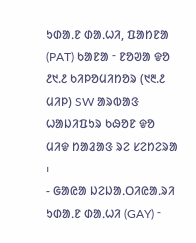ᱩᱰᱟᱹᱱ ᱰᱟᱹᱦᱤ, ᱯᱟᱴᱱᱟ (PAT) ᱠᱟᱱᱟ ᱼ ᱱᱚᱣᱟ ᱫᱚ ᱒᱑.᱒ ᱠᱤᱞᱚᱢᱤᱴᱚᱨ (᱑᱓.᱒ ᱢᱤᱞ) SW ᱟᱨᱵᱟᱝ ᱦᱟᱡᱤᱯᱩᱨ ᱠᱷᱚᱱ ᱫᱚ ᱢᱤᱫ ᱴᱟᱲᱟᱝ ᱨᱮ ᱥᱮᱴᱮᱨᱟ ᱾
- ᱜᱟᱭᱟ ᱡᱮᱡᱟᱹᱛᱤᱭᱟᱹᱨᱤ ᱩᱰᱟᱹᱱ ᱰᱟᱹᱦᱤ (GAY) ᱼ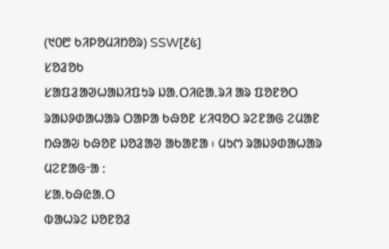(᱑᱐᱘ ᱠᱤᱞᱚᱢᱤᱴᱚᱨ) SSW[᱒᱕]
ᱥᱚᱲᱚᱠ
ᱥᱟᱯᱲᱟᱣᱦᱟᱡᱤᱯᱩᱨ ᱡᱟᱹᱛᱤᱭᱟᱹᱨᱤ ᱟᱨ ᱯᱚᱱᱚᱛ ᱨᱟᱡᱽᱰᱟᱦᱟᱨ ᱛᱟᱞᱟ ᱠᱷᱚᱱ ᱥᱤᱧᱚᱛ ᱨᱮᱱᱟᱜ ᱮᱢᱟᱱ ᱴᱷᱟᱶ ᱠᱷᱚᱱ ᱡᱚᱲᱟᱣ ᱟᱠᱟᱱᱟ ᱾ ᱢᱩᱬ ᱨᱟᱡᱽᱰᱟᱦᱟᱨ ᱢᱮᱱᱟᱜᱼᱟ :
ᱥᱟᱹᱠᱷᱭᱟᱹᱛ
ᱵᱟᱦᱨᱮ ᱡᱚᱱᱚᱲ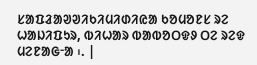ᱥᱟᱯᱲᱟᱣᱣᱤᱠᱤᱢᱤᱰᱤᱭᱟ ᱠᱚᱢᱚᱱᱥ ᱨᱮ ᱦᱟᱡᱤᱯᱩᱨ, ᱵᱤᱦᱟᱨ ᱵᱟᱵᱚᱛᱫᱽ ᱛᱮ ᱨᱮᱫ ᱢᱮᱱᱟᱜᱼᱟ ᱾. |